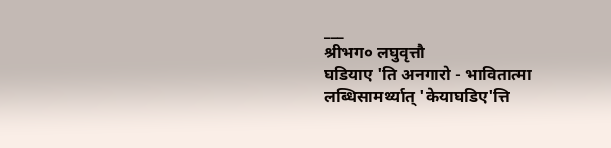___
श्रीभग० लघुवृत्तौ
घडियाए 'ति अनगारो - भावितात्मा लब्धिसामर्थ्यात् 'केयाघडिए'त्ति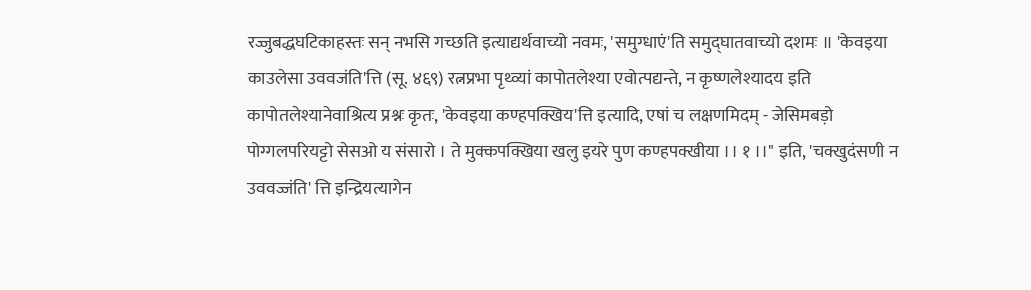रज्जुबद्धघटिकाहस्तः सन् नभसि गच्छति इत्याद्यर्थवाच्यो नवमः, 'समुग्धाएं'ति समुद्घातवाच्यो दशमः ॥ 'केवइया काउलेसा उववजंति'त्ति (सू. ४६९) रत्नप्रभा पृथ्व्यां कापोतलेश्या एवोत्पद्यन्ते, न कृष्णलेश्यादय इति कापोतलेश्यानेवाश्रित्य प्रश्नः कृतः, 'केवइया कण्हपक्खिय'त्ति इत्यादि, एषां च लक्षणमिदम् - जेसिमबड़ो पोग्गलपरियट्टो सेसओ य संसारो । ते मुक्कपक्खिया खलु इयरे पुण कण्हपक्खीया ।। १ ।।" इति, 'चक्खुदंसणी न उववज्जंति' त्ति इन्द्रियत्यागेन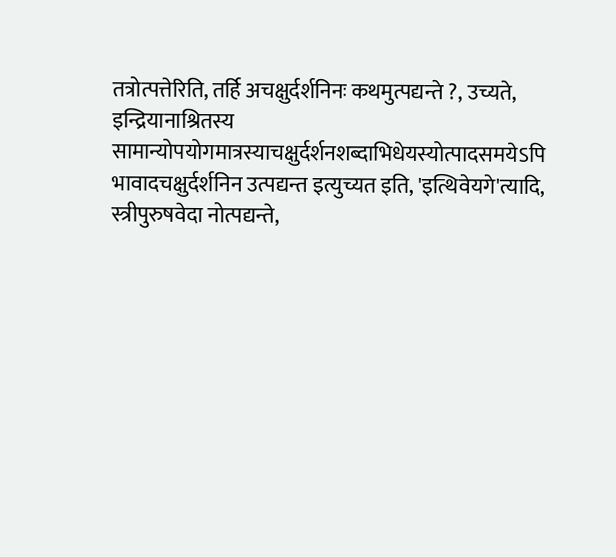तत्रोत्पत्तेरिति, तर्हि अचक्षुर्दर्शनिनः कथमुत्पद्यन्ते ?, उच्यते, इन्द्रियानाश्रितस्य सामान्योपयोगमात्रस्याचक्षुर्दर्शनशब्दाभिधेयस्योत्पादसमयेऽपि भावादचक्षुर्दर्शनिन उत्पद्यन्त इत्युच्यत इति, 'इत्थिवेयगे'त्यादि, स्त्रीपुरुषवेदा नोत्पद्यन्ते,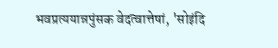भवप्रत्ययान्नपुंसक वेदत्वात्तेषां, 'सोइंदि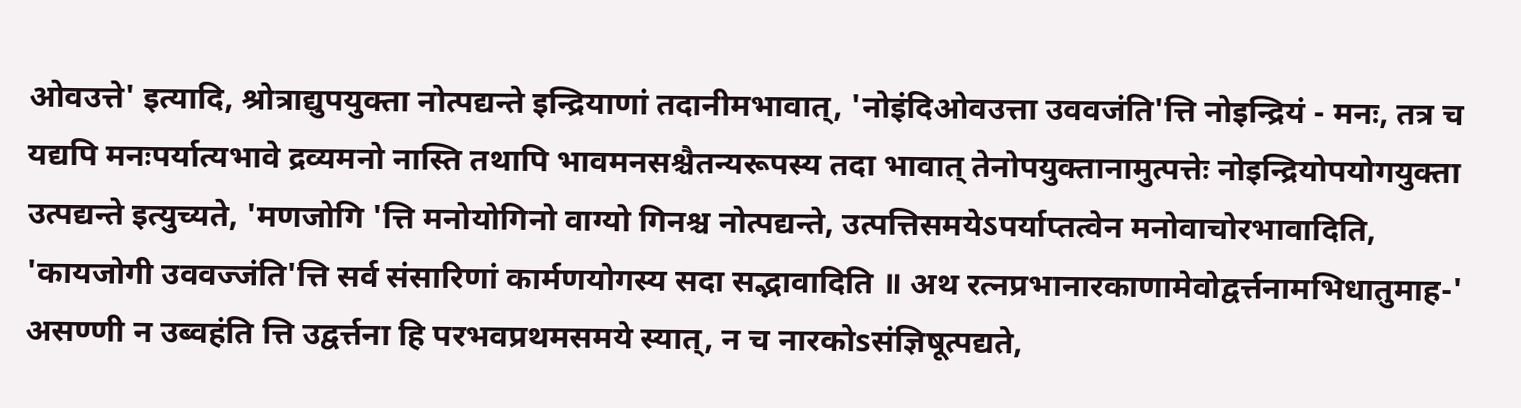ओवउत्ते' इत्यादि, श्रोत्राद्युपयुक्ता नोत्पद्यन्ते इन्द्रियाणां तदानीमभावात्, 'नोइंदिओवउत्ता उववजंति'त्ति नोइन्द्रियं - मनः, तत्र च यद्यपि मनःपर्यात्यभावे द्रव्यमनो नास्ति तथापि भावमनसश्चैतन्यरूपस्य तदा भावात् तेनोपयुक्तानामुत्पत्तेः नोइन्द्रियोपयोगयुक्ता उत्पद्यन्ते इत्युच्यते, 'मणजोगि 'त्ति मनोयोगिनो वाग्यो गिनश्च नोत्पद्यन्ते, उत्पत्तिसमयेऽपर्याप्तत्वेन मनोवाचोरभावादिति, 'कायजोगी उववज्जंति'त्ति सर्व संसारिणां कार्मणयोगस्य सदा सद्भावादिति ॥ अथ रत्नप्रभानारकाणामेवोद्वर्त्तनामभिधातुमाह-' असण्णी न उब्वहंति त्ति उद्वर्त्तना हि परभवप्रथमसमये स्यात्, न च नारकोsसंज्ञिषूत्पद्यते,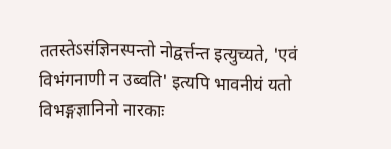ततस्तेऽसंज्ञिनस्पन्तो नोद्वर्त्तन्त इत्युच्यते, 'एवं विभंगनाणी न उब्वति' इत्यपि भावनीयं यतो विभङ्गज्ञानिनो नारकाः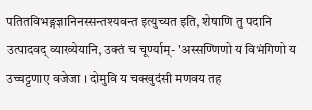पतितविभङ्गज्ञानिनस्सन्तश्यवन्त इत्युच्यत इति, शेषाणि तु पदानि उत्पादवद् व्याख्येयानि, उक्तं च चूर्ण्याम्- 'अस्सण्णिणो य विभंगिणो य उच्चट्टणाए वजेजा । दोमुवि य चक्खुदंसी मणवय तह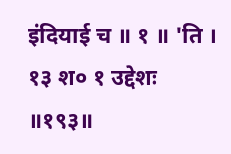इंदियाई च ॥ १ ॥ 'ति ।
१३ श० १ उद्देशः
॥१९३॥